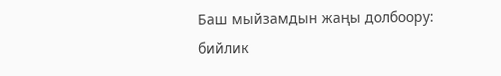Баш мыйзамдын жаңы долбоору: бийлик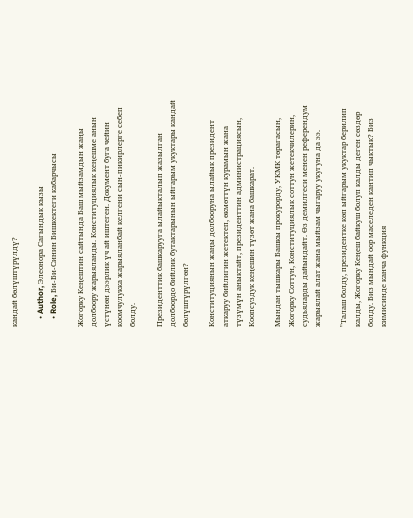кандай бөлүштүрүлдү?

    • Author, Элеонора Сагындык кызы
    • Role, Би-Би-Синин Бишкектеги кабарчысы

Жогорку Кеңештин сайтында Баш мыйзамдын жаңы долбоору жарыяланды. Конституциялык кеңешме анын үстүнөн дээрлик үч ай иштеген. Документ буга чейин коомчулукка жарыяланбай келгени сын-пикирлерге себеп болду.

Президенттик башкарууга ылайыкталып жазылган долбоордо бийлик бутактарынын ыйгарым укуктары кандай бөлүштүрүлгөн?

Конституциянын жаңы долбооруна ылайык президент аткаруу бийлигин жетектеп, өкмөттүн курамын жана түзүмүн аныктайт, президенттин администрациясын, Коопсуздук кеңешин түзөт жана башкарат.

Мындан тышкары Башкы прокурорду, УКМК төрагасын, Жогорку Соттун, Конституциялык соттун жетекчилерин, судьяларды дайындайт. Өз демилгеси менен референдум жарыялай алат жана мыйзам чыгаруу укугуна да ээ.

"Талаш болду, президентке көп ыйгарым укуктар берилип калды, Жогорку Кеңеш байкуш болуп калды деген сөздөр болду. Биз мындай оор маселеден кантип чыктык? Биз кимисинде канча функция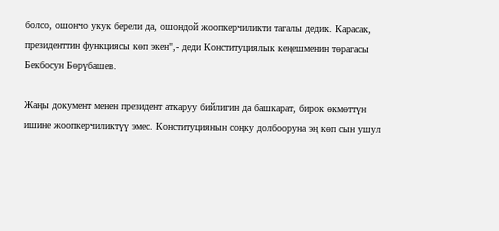болсо, ошончо укук берели да, ошондой жоопкерчиликти тагалы дедик. Карасак, президенттин функциясы көп экен",- деди Конституциялык кеңешменин төрагасы Бекбосун Бөрүбашев.

Жаңы документ менен президент аткаруу бийлигин да башкарат, бирок өкмөттүн ишине жоопкерчиликтүү эмес. Конституциянын соңку долбооруна эң көп сын ушул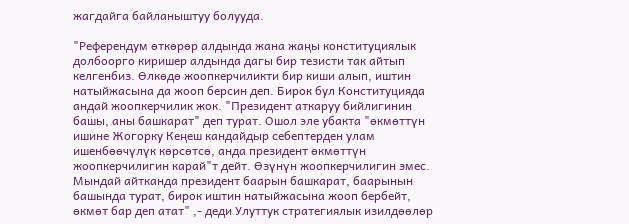жагдайга байланыштуу болууда.

"Референдум өткөрөр алдында жана жаңы конституциялык долбоорго киришер алдында дагы бир тезисти так айтып келгенбиз. Өлкөдө жоопкерчиликти бир киши алып, иштин натыйжасына да жооп берсин деп. Бирок бул Конституцияда андай жоопкерчилик жок. "Президент аткаруу бийлигинин башы, аны башкарат" деп турат. Ошол эле убакта "өкмөттүн ишине Жогорку Кеңеш кандайдыр себептерден улам ишенбөөчүлүк көрсөтсө, анда президент өкмөттүн жоопкерчилигин карай"т дейт. Өзүнүн жоопкерчилигин эмес. Мындай айтканда президент баарын башкарат, баарынын башында турат, бирок иштин натыйжасына жооп бербейт, өкмөт бар деп атат" ,- деди Улуттук стратегиялык изилдөөлөр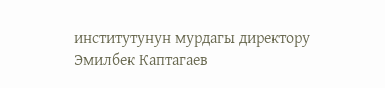институтунун мурдагы директору Эмилбек Каптагаев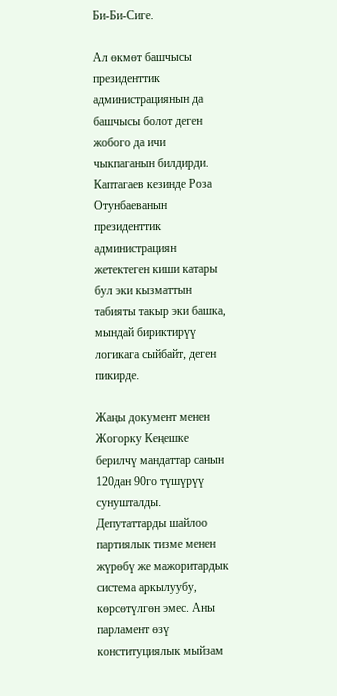Би-Би-Сиге.

Ал өкмөт башчысы президенттик администрациянын да башчысы болот деген жобого да ичи чыкпаганын билдирди. Каптагаев кезинде Роза Отунбаеванын президенттик администрациян жетектеген киши катары бул эки кызматтын табияты такыр эки башка, мындай бириктирүү логикага сыйбайт, деген пикирде.

Жаңы документ менен Жогорку Кеңешке берилчү мандаттар санын 120дан 90го түшүрүү сунушталды. Депутаттарды шайлоо партиялык тизме менен жүрөбү же мажоритардык система аркылуубу, көрсөтүлгөн эмес. Аны парламент өзү конституциялык мыйзам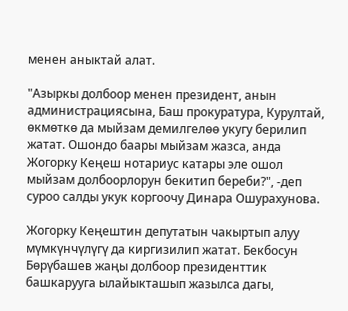менен аныктай алат.

"Азыркы долбоор менен президент, анын администрациясына, Баш прокуратура, Курултай, өкмөткө да мыйзам демилгелөө укугу берилип жатат. Ошондо баары мыйзам жазса, анда Жогорку Кеңеш нотариус катары эле ошол мыйзам долбоорлорун бекитип береби?", -деп суроо салды укук коргоочу Динара Ошурахунова.

Жогорку Кеңештин депутатын чакыртып алуу мүмкүнчүлүгү да киргизилип жатат. Бекбосун Бөрүбашев жаңы долбоор президенттик башкарууга ылайыкташып жазылса дагы,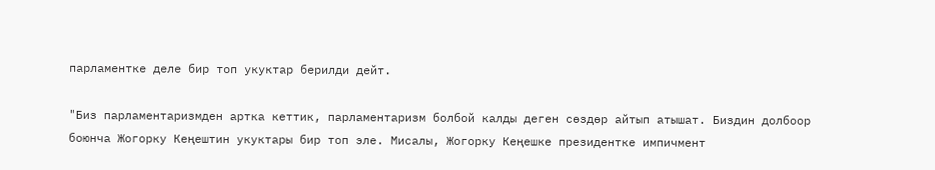парламентке деле бир топ укуктар берилди дейт.

"Биз парламентаризмден артка кеттик, парламентаризм болбой калды деген сөздөр айтып атышат. Биздин долбоор боюнча Жогорку Кеңештин укуктары бир топ эле. Мисалы, Жогорку Кеңешке президентке импичмент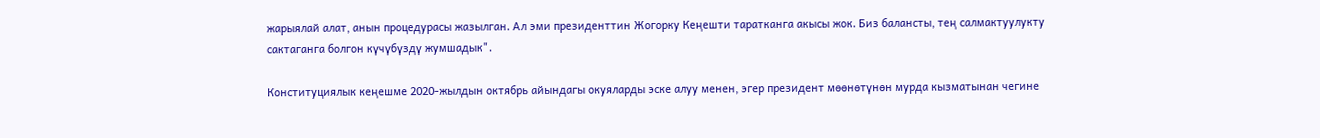жарыялай алат, анын процедурасы жазылган. Ал эми президенттин Жогорку Кеңешти таратканга акысы жок. Биз балансты, тең салмактуулукту сактаганга болгон күчүбүздү жумшадык".

Конституциялык кеңешме 2020-жылдын октябрь айындагы окуяларды эске алуу менен, эгер президент мөөнөтүнөн мурда кызматынан чегине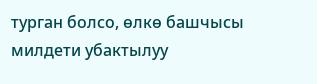турган болсо, өлкө башчысы милдети убактылуу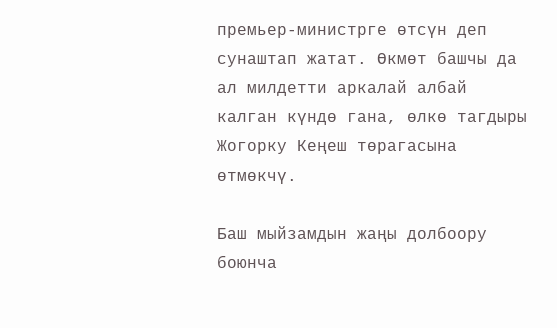премьер-министрге өтсүн деп сунаштап жатат. Өкмөт башчы да ал милдетти аркалай албай калган күндө гана, өлкө тагдыры Жогорку Кеңеш төрагасына өтмөкчү.

Баш мыйзамдын жаңы долбоору боюнча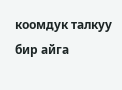коомдук талкуу бир айга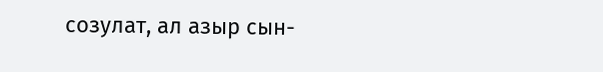созулат, ал азыр сын-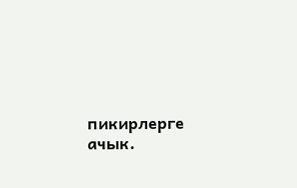пикирлерге ачык.